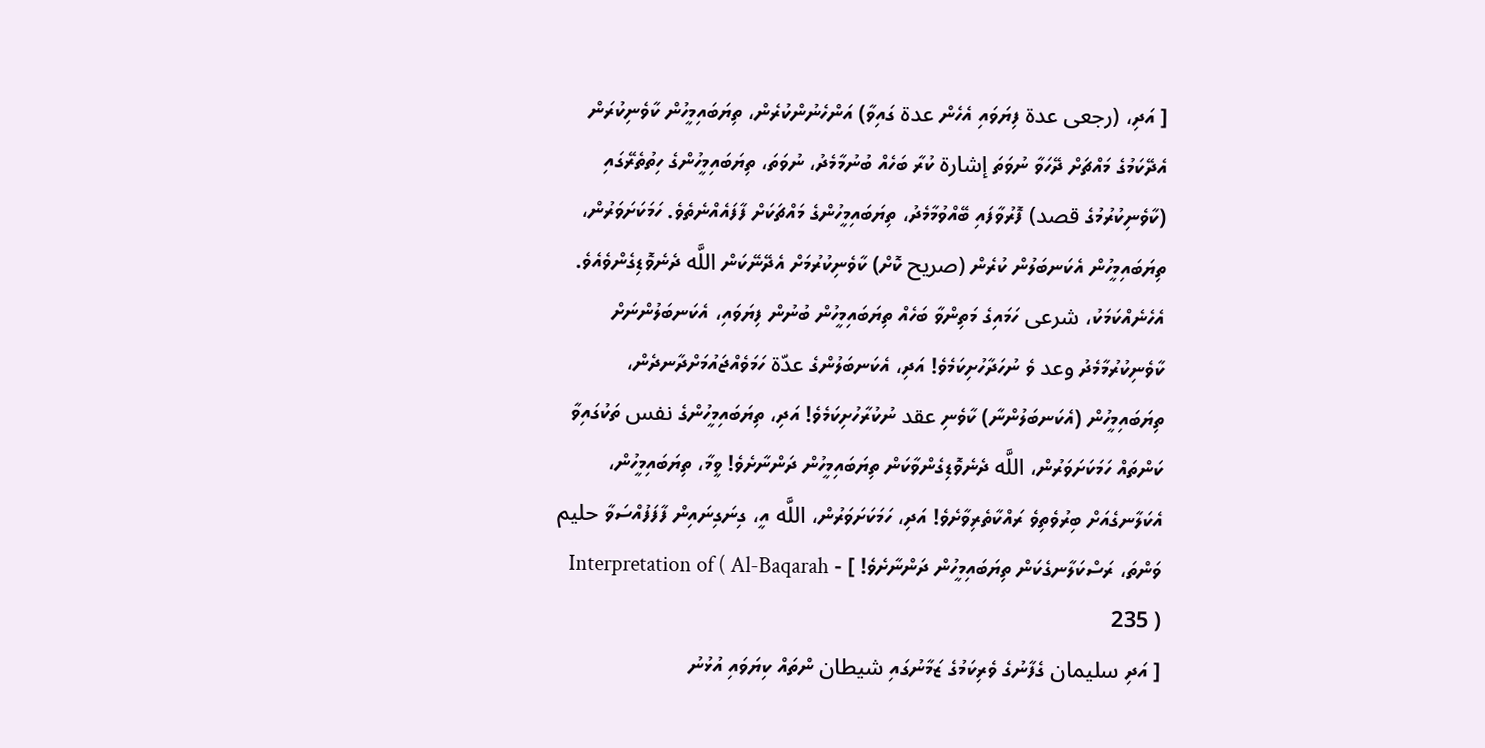[ އަދި، (رجعى عدة ފިޔަވައި އެހެން عدة ގައިވާ) އަންހެނުންކުރެން، ތިޔަބައިމީހުން ކާވެނިކުރަން އެދޭކަމުގެ މައްޗަށް ދޭހަވާ ނުވަތަ إشارة ކުރާ ބަހެއް ބުނުމާމެދު، ނުވަތަ، ތިޔަބައިމީހުންގެ ހިތުތެރޭގައި (ކާވެނިކުރުމުގެ قصد) ފޮރުވާފައި ބޭއްވުމާމެދު، ތިޔަބައިމީހުންގެ މައްޗަކަށް ފާފައެއްނެތެވެ. ހަމަކަށަވަރުން، ތިޔަބައިމީހުން އެކަނބަލުން ކުރެން (صريح ކޮށް) ކާވެނިކުރުމަށް އެދޭނޭކަން اللَّه ދެނެވޮޑިގެންވެއެވެ. އެހެނެއްކަމަކު، شرعى ހަމައިގެ މަތިންވާ ބަހެއް ތިޔަބައިމީހުން ބުނުން ފިޔަވައި، އެކަނބަލުންނަށް ކާވެނިކުރުމާމެދު وعد ވެ ނުހަދާހުށިކަމެވެ! އަދި، އެކަނބަލުންގެ عدّة ހަމަވެއްޖައުމަށްދާނދެން، ތިޔަބައިމީހުން (އެކަނބަލުންނާ) ކާވެނި عقد ނުކުރާހުށިކަމެވެ! އަދި، ތިޔަބައިމީހުންގެ نفس ތަކުގައިވާ ކަންތައް ހަމަކަށަވަރުން، اللَّه ދެނެވޮޑިގެންވާކަން ތިޔަބައިމީހުން ދަންނާށެވެ! ވީމާ، ތިޔަބައިމީހުން، އެކަލާނގެއަށް ބިރުވެތިވެ ރައްކާތެރިވާށެވެ! އަދި، ހަމަކަށަވަރުން، اللَّه އީ، ގިނަގިނައިން ފާފަފުއްސަވާ حليم ވަންތަ، ރަސްކަލާނގެކަން ތިޔަބައިމީހުން ދަންނާށެވެ! ] - Interpretation of ( Al-Baqarah 235 )
[ އަދި سليمان ގެފާނުގެ ވެރިކަމުގެ ޒަމާނުގައި شيطان ންތައް ކިޔަވައި އުޅުނު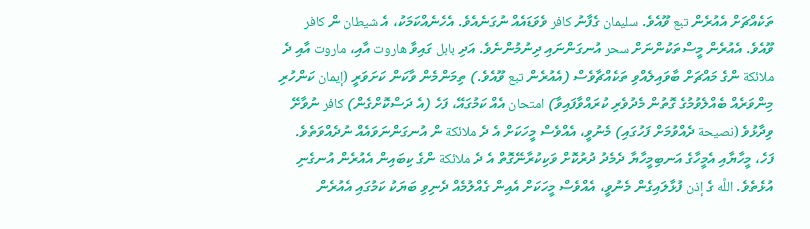ތަކެއްޗަށް އެއުރެން تبع ވޫއެވެ. سليمان ގެފާނު كافر ވެވަޑައެއް ނުގަނެއެވެ. އެހެނެއްކަމަކު، އެ شيطان ން كافر ވޫއެވެ. އެއުރެން މީސްތަކުންނަށް سحر އުނގަންނައި ދިނުމުންނެވެ. އަދި بابل ގައިވާ هاروت އާއި، ماروت އާއި ދެ ملائكة ންގެ މައްޗަށް ބާވައިލެއްވި ތަކެއްޗާވެސް (އެއުރެން تبع ވޫއެވެ.) ތިމަންމެން ވާކަން ކަށަވަރީ (إيمان ކަންހުރި މިންވަރެއް ބެއްލެވުމުގެ ގޮތުން މެދުވެރި ކުރައްވާފައިވާ) امتحان އެއް ކަމުގައޭ، ފަހެ (އެ ދަސްކޮށްގެން) كافر ނުވާށޭ ވިދާޅުވެ (نصيحة ދެއްވުމަށް ފަހުގައި) މެނުވީ، އެއްވެސް މީހަކަށް އެ ދެ ملائكة ން އުނގަންނަވައެއް ނުދެއްވަތެވެ. ފަހެ، މީހާޔާއި އެމީހާގެ އަނބިމީހާޔާ ދެމެދު ދުރުކޮށް ވަކިކުރާނޭގޮތް އެ ދެ ملائكة ންގެ ކިބައިން އެއުރެން އުނގެނި އުޅެތެވެ. اللَّه ގެ إذن ފުޅާލައިގެން މެނުވީ، އެއްވެސް މީހަކަށް އެއިން ގެއްލުމެއް ދެނިވި ބަޔަކު ކަމުގައި އެއުރެން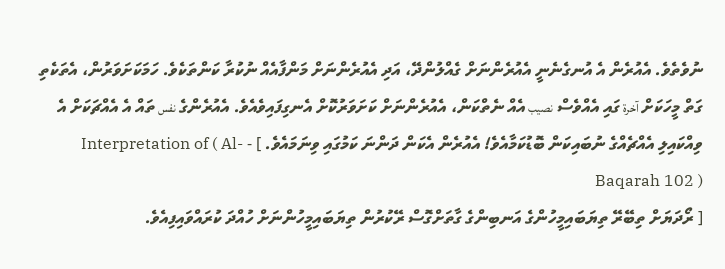ނުވެތެވެ. އެއުރެން އެ އުނގެނެނީ އެއުރެންނަށް ގެއްލުންދޭ، އަދި އެއުރެންނަށް މަންފާއެއް ނުކުރާ ކަންތަކެވެ. ހަމަކަށަވަރުން، އެތަކެތި ގަތް މީހަކަށް آخرة ގައި އެއްވެސް نصيب އެއް ނެތްކަން، އެއުރެންނަށް ކަށަވަރުކޮށް އެނގިފައިވެއެވެ. އެއުރެންގެ نفس ތައް އެ އެއްޗަކަށް އެ ވިއްކައިލި އެއްޗެއްގެ ނުބައިކަން ބޮޑުކަމާއެވެ! އެއުރެން އެކަން ދަންނަ ކަމުގައި ވިނަމައެވެ. ] - Interpretation of ( Al-Baqarah 102 )
[ ރޯދަޔަށް ތިބޭރޭ ތިޔަބައިމީހުންގެ އަނބިންގެ ގާތަށްގޮސް ރޭކުރުން ތިޔަބައިމީހުންނަށް ހުއްދަ ކުރައްވައިފިއެވެ.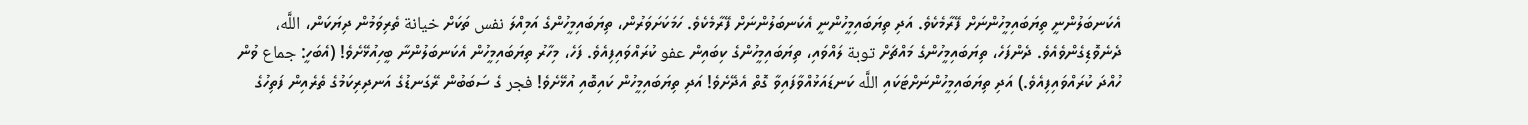އެކަނބަލުންނީ ތިޔަބައިމީހުންނަށް ފޭރާމެކެވެ. އަދި ތިޔަބައިމީހުންނީ އެކަނބަލުންނަށް ފޭރާމެކެވެ. ހަމަކަށަވަރުން، ތިޔަބައިމީހުންގެ އަމިއްލަ نفس ތަކަށް خيانة ތެރިވަމުން ދިޔަކަން، اللَّه، ދެނެވޮޑިގެންވެއެވެ. ދެންފަހެ، ތިޔަބައިމީހުންގެ މައްޗަށް توبة ލައްވައި، ތިޔަބައިމީހުންގެ ކިބައިން عفو ކުރައްވައިފިއެވެ. ފަހެ، މިހާރު ތިޔަބައިމީހުން އެކަނބަލުންނާ ބީހިއުޅޭށެވެ! (އެބަހީ: جماع ވުން ހުއްދަ ކުރައްވައިފިއެވެ.) އަދި ތިޔަބައިމީހުންނަށްޓަކައި اللَّه ކަނޑައަޅުއްވާފައިވާ ގޮތް އެދޭށެވެ! އަދި ތިޔަބައިމީހުން ކައިބޮއި އުޅޭށެވެ! فجر ގެ ސަބަބުން ރޭގަނޑުގެ އަނދިރިކަމުގެ ތެރެއިން ފަތިހުގެ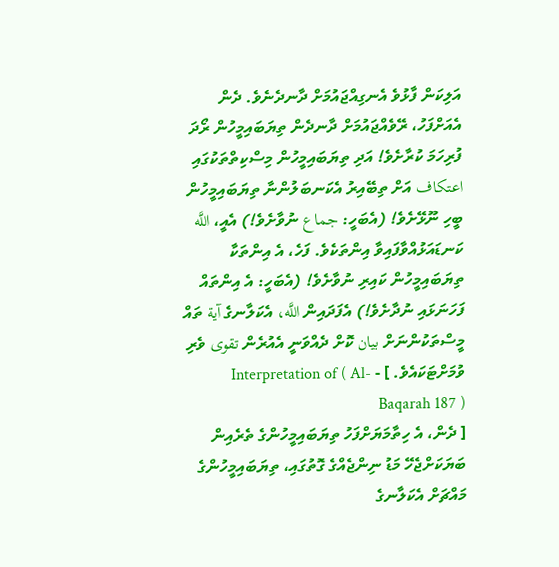އަލިކަން ފާޅުވެ އެނގިއްޖައުމަށް ދާނދެނެވެ. ދެން އެއަށްފަހު، ރޭވެއްޖައުމަށް ދާނދެން ތިޔަބައިމީހުން ރޯދަ ފުރިހަމަ ކުރާށެވެ! އަދި ތިޔަބައިމީހުން މިސްކިތްތަކުގައި اعتكاف އަށް ތިބޭއިރު އެކަނބަލުންނާ ތިޔަބައިމީހުން ބީހި ނޫޅޭށެވެ! (އެބަހީ: جماع ނުވާށެވެ!) އެއީ، اللَّه ކަނޑައަޅުއްވާފައިވާ އިންތަކެވެ. ފަހެ، އެ އިންތަކާ ތިޔަބައިމީހުން ކައިރި ނުވާށެވެ! (އެބަހީ: އެ އިންތައް ފަހަނަޅައި ނުދާށެވެ!) އެފަދައިން اللَّه، އެކަލާނގެ آية ތައް މީސްތަކުންނަށް بيان ކޮށް ދެއްވަނީ އެއުރެން تقوى ވެރި ވުމަށްޓަކައެވެ. ] - Interpretation of ( Al-Baqarah 187 )
[ ދެން، އެ ހިތާމަޔަށްފަހު ތިޔަބައިމީހުންގެ ތެރެއިން ބަޔަކަށްޖެހޭ މަޑު ނިންޖެއްގެ ގޮތުގައި، ތިޔަބައިމީހުންގެ މައްޗަށް އެކަލާނގެ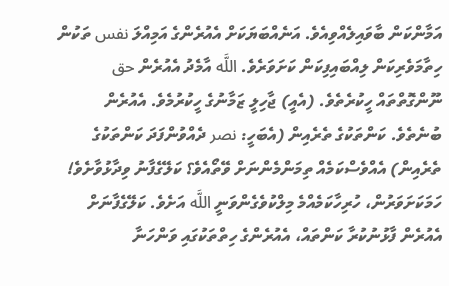އަމާންކަން ބާވައިލެއްވިއެވެ. އަނެއްބަޔަކަށް އެއުރެންގެ އަމިއްލަ نفس ތަކުން ހިތާމަވެރިކަން ލިއްބައިފިކަން ކަށަވަރެވެ. اللَّه އާމެދު އެއުރެން حق ނޫންގޮތްތައް ހީކުރެތެވެ. (އެއީ) ޖާހިލީ ޒަމާނުގެ ހީކުރުމެވެ. އެއުރެން ބުނެތެވެ. ކަންތަކުގެ ތެރެއިން (އެބަހީ: نصر ދެއްވުންފަދަ ކަންތަކުގެ ތެރެއިން) އެއްވެސްކަމެއް ތިމަންމެންނަށް ވޭތޯއެވެ؟ ކަލޭގެފާނު ވިދާޅުވާށެވެ! ހަމަކަށަވަރުން، ހުރިހާކަމެއްމެ މިލްކުވެގެންވަނީ اللَّه އަށެވެ. ކަލޭގެފާނަށް އެއުރެން ފާޅުނުކުރާ ކަންތައް، އެއުރެންގެ ހިތްތަކުގައި ވަންހަނާ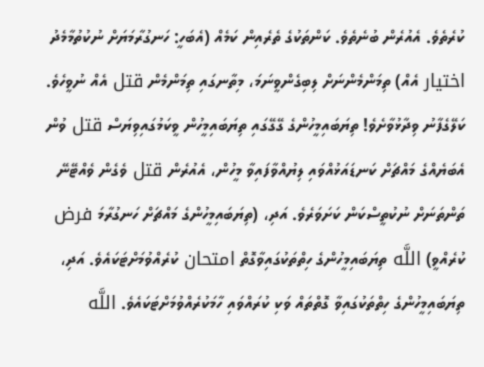ކުރެތެވެ. އެއުރެން ބުނެތެވެ. ކަންތަކުގެ ތެރެއިން ކަމެއް (އެބަހީ: ހަނގުރާމަޔަށް ނުކުތުމާމެދު اختيار އެއް) ތިމަންމެންނަށް ލިބިގެންވީނަމަ، މިތާނގައި ތިމަންމެން قتل އެއް ނުވީހެވެ. ކަލޭގެފާނު ވިދާޅުވާށެވެ! ތިޔަބައިމީހުންގެ ގޭގޭގައި ތިޔަބައިމީހުން ވީކަމުގައިވިޔަސް قتل ވުން އެބަޔެއްގެ މައްޗަށް ކަނޑައަޅުއްވައި ލިޔުއްވާފައިވާ މީހުން، އެއުރެން قتل ވެގެން ވެއްޓޭނޭ ތަންތަނަށް ނުކުތީސްކަން ކަށަވަރެވެ. އަދި، (ތިޔަބައިމީހުންގެ މައްޗަށް ހަނގުރާމަ فرض ކުރެއްވީ) اللَّه ތިޔަބައިމީހުންގެ ހިތްތަކުގައިވާގޮތް امتحان ކުރެއްވުމަށްޓަކައެވެ. އަދި، ތިޔަބައިމީހުންގެ ހިތްތަކުގައިވާ ގޮތްތައް ވަކި ކުރައްވައި ހާމަކުރެއްވުމަށްޓަކައެވެ. اللَّه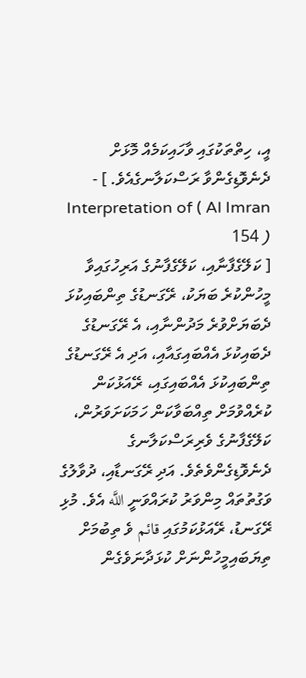އީ، ހިތްތަކުގައި ވާހައިކަމެއް މޮޅަށް ދެނެވޮޑިގެންވާ ރަސްކަލާނގެއެވެ. ] - Interpretation of ( Al Imran 154 )
[ ކަލޭގެފާނާއި، ކަލޭގެފާނުގެ އަރިހުގައިވާ މީހުންކުރެ ބަޔަކު، ރޭގަނޑުގެ ތިންބައިކުޅަ ދެބަޔަށްވުރެ މަދުންނާއި، އެ ރޭގަނޑުގެ ދެބައިކުޅަ އެއްބައިގައާއި، އަދި އެ ރޭގަނޑުގެ ތިންބައިކުޅަ އެއްބައިގައި، ރޭއަޅުކަން ކުރެއްވުމަށް ތިއްބަވާކަން ހަމަކަށަވަރުން، ކަލޭގެފާނުގެ ވެރިރަސްކަލާނގެ ދެނެވޮޑިގެންވެތެވެ. އަދި ރޭގަނޑާއި، ދުވާލުގެ ވަގުތުތައް މިންވަރު ކުރައްވަނީ اللَّه އެވެ. މުޅި ރޭގަނޑު، ރޭއަޅުކަމުގައި قائم ވެ ތިބުމަށް ތިޔަބައިމީހުންނަށް ކުޅަދާނަވެގެން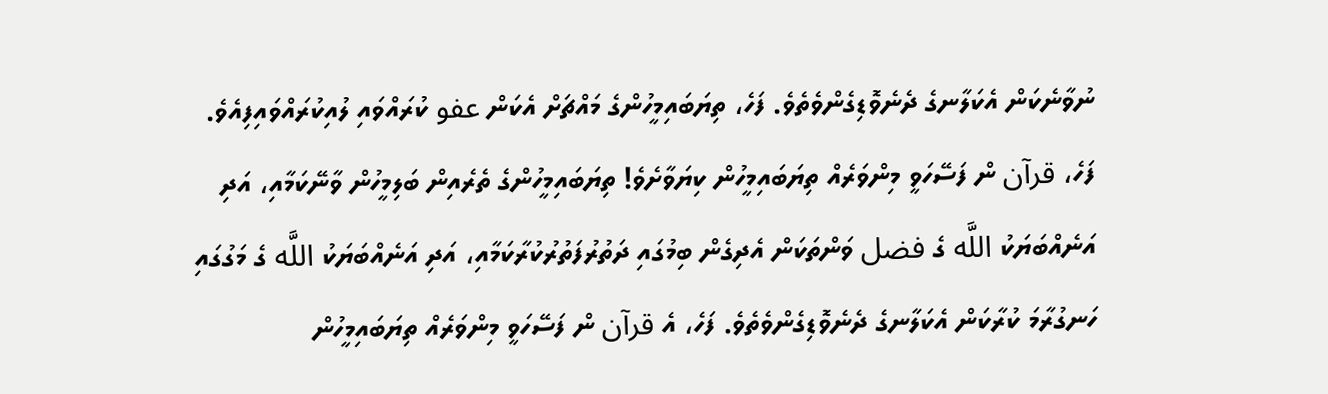ނުވާނެކަން އެކަލާނގެ ދެނެވޮޑިގެންވެތެވެ. ފަހެ، ތިޔަބައިމީހުންގެ މައްޗަށް އެކަން عفو ކުރައްވައި ލުއިކުރައްވައިފިއެވެ. ފަހެ، قرآن ން ފަސޭހަވީ މިންވަރެއް ތިޔަބައިމީހުން ކިޔަވާށެވެ! ތިޔަބައިމީހުންގެ ތެރެއިން ބަލިމީހުން ވާނޭކަމާއި، އަދި އަނެއްބަޔަކު اللَّه ގެ فضل ވަންތަކަން އެދިގެން ބިމުގައި ދަތުރުފަތުރުކުރާކަމާއި، އަދި އަނެއްބަޔަކު اللَّه ގެ މަގުގައި ހަނގުރާމަ ކުރާކަން އެކަލާނގެ ދެނެވޮޑިގެންވެތެވެ. ފަހެ، އެ قرآن ން ފަސޭހަވީ މިންވަރެއް ތިޔަބައިމީހުން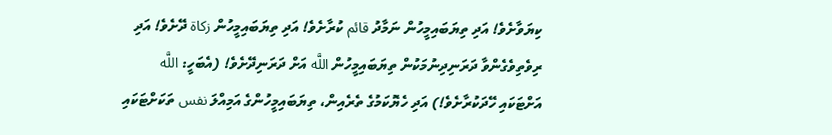ކިޔަވާށެވެ! އަދި ތިޔަބައިމީހުން ނަމާދު قائم ކުރާށެވެ! އަދި ތިޔަބައިމީހުން زكاة ދޭށެވެ! އަދި ރިވެތިވެގެންވާ ދަރަނިދިނުމަކުން ތިޔަބައިމީހުން اللَّه އަށް ދަރަނިދޭށެވެ! (އެބަހީ: اللَّه އަށްޓަކައި ހޭދަކުރާށެވެ!) އަދި ހެޔޮކަމުގެ ތެރެއިން، ތިޔަބައިމީހުންގެ އަމިއްލަ نفس ތަކަށްޓަކައި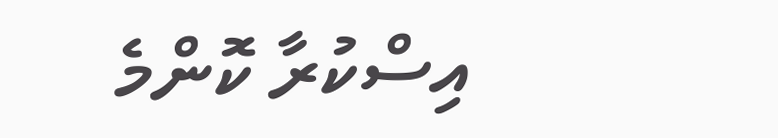އިސްކުރާ ކޮންމެ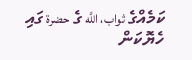ކަމެއްގެ ثواب، اللَّه ގެ حضرة ގައި ހެޔޮކަން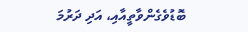ބޮޑުވެގެންވާތީއާއި، އަދި ދަރުމަ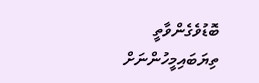ބޮޑުވެގެންވާތީ ތިޔަބައިމީހުންނަށް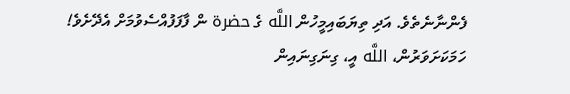ފެންނާނެތެވެ. އަދި ތިޔަބައިމީހުން اللَّه ގެ حضرة ން ފާފަފުއްސެވުމަށް އެދޭށެވެ! ހަމަކަށަވަރުން، اللَّه އީ، ގިނަގިނައިން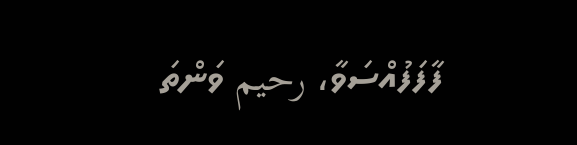ފާފަފުއްސަވާ، رحيم ވަންތަ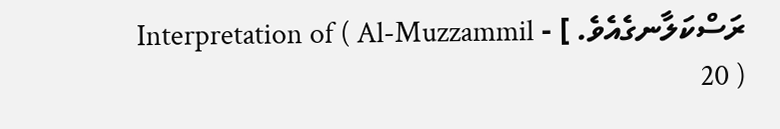ރަސްކަލާނގެއެވެ. ] - Interpretation of ( Al-Muzzammil 20 )